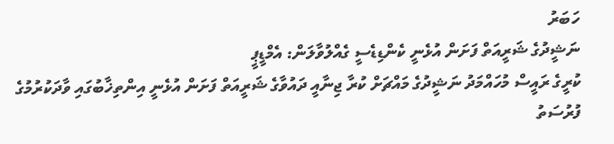ހަބަރު
ނަޝީދުގެ ޝަރީއަތް ފަށަން އުޅެނީ ކެންޑިޑެސީ ގެއްލުވާލަން: އެމްޑީޕީ
ކުރީގެ ރައީސް މުހައްމަދު ނަޝީދުގެ މައްޗަށް ކުރާ ޖިނާއީ ދައުވާގެ ޝަރީއަތް ފަށަން އުޅެނީ އިންތިޚާބުގައި ވާދަކުރުމުގެ ފުރުސަތު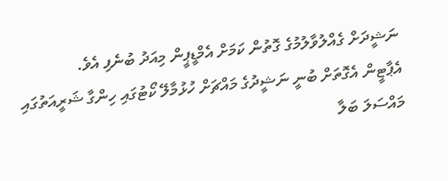ނަޝީދަށް ގެއްލުވާލުމުގެ ގޮތުން ކަމަށް އެމްޑީޕީން މިއަދު ބުނެފި އެވެ.
އެޕާޓީން އެގޮތަށް ބުނީ ނަޝީދުގެ މައްޗަށް ހުޅުމާލޭ ކޯޓުގައި ހިންގާ ޝަރީއަތުގައި މައްސަލަ ބަލާ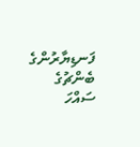ފަނޑިޔާރުންގެ ބެންޗުގެ ސައްހަ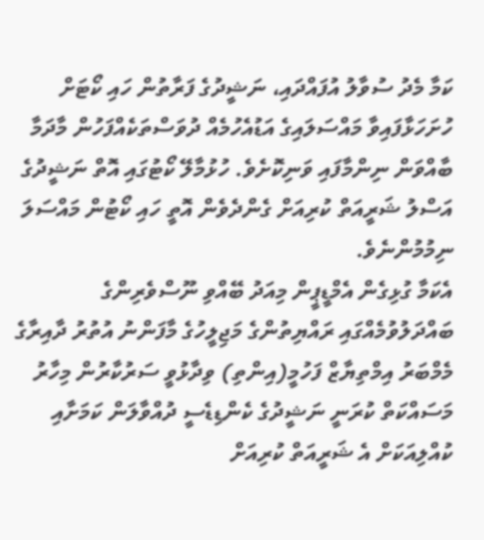ކަމާ މެދު ސުވާލު އުފައްދައި، ނަޝީދުގެ ފަރާތުން ހައި ކޯޓަށް ހުށަހަޅާފައިވާ މައްސަލައިގެ އަޑުއެހުމެއް ދުވަސްތަކެއްފަހުން މާދަމާ ބާއްވަން ނިންމާފައި ވަނިކޮށެވެ. ހުޅުމާލޭ ކޯޓުގައި އޮތް ނަޝީދުގެ އަސްލު ޝަރީއަތް ކުރިއަށް ގެންދެވެން އޮތީ ހައި ކޯޓުން މައްސަލަ ނިމުމުންނެވެ.
އެކަމާ ގުޅިގެން އެމްޑީޕީން މިއަދު ބޭއްވި ނޫސްވެރިންގެ ބައްދަލުވުމެއްގައި ރައްޔިތުންގެ މަޖިލީހުގެ މާފަންނު އުތުރު ދާއިރާގެ މެމްބަރު އިމްތިޔާޒް ފަހުމީ(އިންތި) ވިދާޅުވީ ސަރުކާރުން މިހާރު މަސައްކަތް ކުރަނީ ނަޝީދުގެ ކެންޑިޑެސީ ދުއްވާލަން ކަމަށާއި ކުއްލިއަކަށް އެ ޝަރީއަތް ކުރިއަށް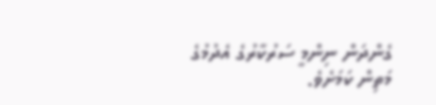ގެންދަން ނިންމީ ސަރުކާރުގެ އެދުމުގެ މަތިން ކަމަށެވެ.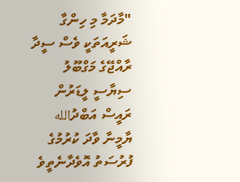"މާދަމާ މި ހިންގާ ޝަރީއަތަކީ ވެސް ސީދާ ރާއްޖޭގެ މަގްބޫލު ސިޔާސީ ލީޑަރުން ރައީސް އަބްދުالله ޔާމީނާ ވާދަ ކުރުމުގެ ފުރުސަތު އޮވެދާނެތީވެ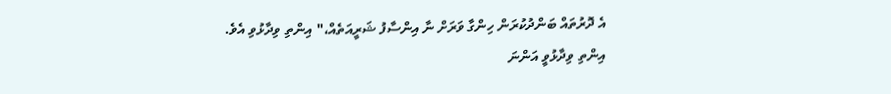އެ ދޮރުތައް ބަންދުކުރަން ހިންގާ ވަރަށް ނާ އިންސާފު ޝަރީއަތެއް،" އިންތި ވިދާޅުވި އެވެ.
އިންތި ވިދާޅުވީ އަންނަ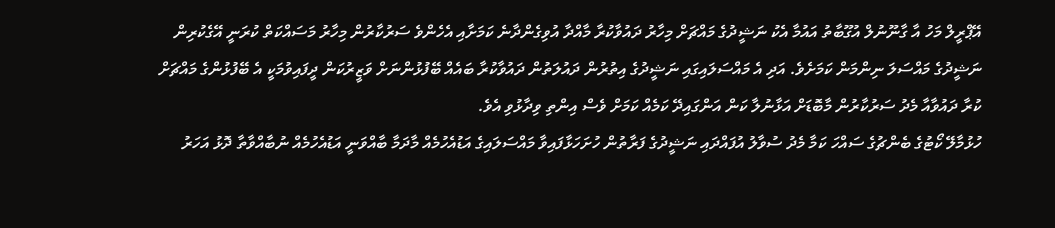އޭޕްރީލް މަހު އާ ގާނޫނުލް އުގޫބާތު އައުމާ އެކު ނަޝީދުގެ މައްޗަށް މިހާރު ދައުވާކުރާ މާއްދާ އުވިގެންދާނެ ކަމަށާއި އެހެންވެ ސަރުކާރުން މިހާރު މަސައްކަތް ކުރަނީ އޭގެކުރިން ނަޝީދުގެ މައްސަލަ ނިންމަން ކަމަށެވެ. އަދި އެ މައްސަލައިގައި ނަޝީދުގެ އިތުރުން ދައުލަތުން ދައުވާކުރާ ބައެއް ބޭފުޅުންނަށް ވަޒީރުކަން ދީފައިވުމަކީ އެ ބޭފުޅުންގެ މައްޗަށް ކުރާ ދައުވާއާ މެދު ސަރުކާރުން މާބޮޑަށް އަޅާނުލާ ކަން އަންގައިދޭ ކަމެއް ކަމަށް ވެސް އިންތި ވިދާޅުވި އެވެ.
ހުޅުމާލޭ ކޯޓުގެ ބެންޗުގެ ސައްހަ ކަމާ މެދު ސުވާލު އުފައްދައި ނަޝީދުގެ ފަރާތުން ހުށަހަޅާފައިވާ މައްސަލައިގެ އަޑުއެހުމެއް މާދަމާ ބާއްވަނީ އަޑުއެހުމެއް ނުބާއްވާތާ ދޮޅު އަހަރު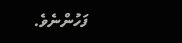ފަހުންނެވެ.